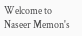Welcome to Naseer Memon's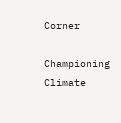Corner

Championing Climate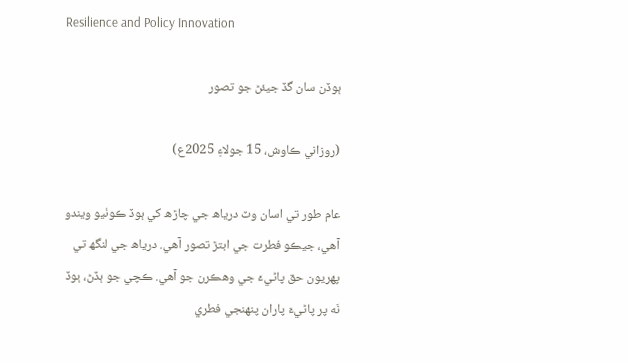Resilience and Policy Innovation

ٻوڏن سان گڏ جيئڻ جو تصور

(روزاني ڪاوش، 15 جولاءِ 2025ع)

عام طور تي اسان وٽ درياھ جي چاڙھ کي ٻوڏ ڪوٺيو ويندو آهي، جيڪو فطرت جي ابتڙ تصور آهي. درياھ جي لنگھ تي پهريون حق پاڻيءَ جي وهڪرن جو آهي. ڪچي جو ٻڏڻ، ٻوڏ نَه پر پاڻيءَ پاران پنهنجي فطري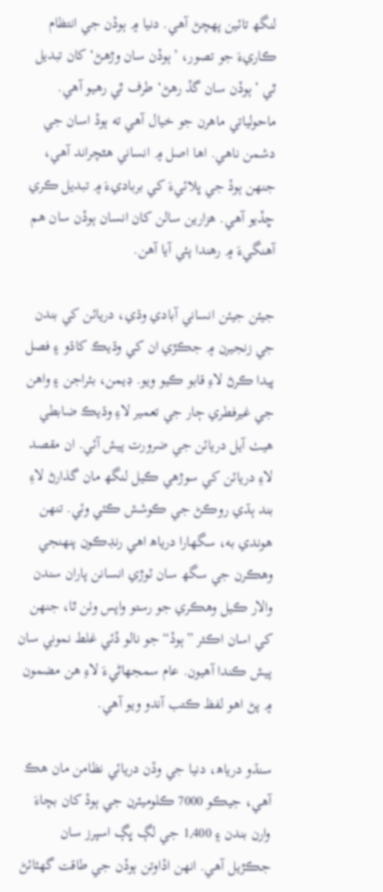لنگھ تائين پهچڻ آهي. دنيا ۾ ٻوڏن جي انتظام ڪاريءَ جو تصور، ’ٻوڏن سان وڙهڻ‘ کان تبديل ٿي ’ٻوڏن سان گڏ رهڻ‘ طرف ٿي رهيو آهي. ماحولياتي ماهرن جو خيال آهي ته ٻوڏ اسان جي دشمن ناهي. اها اصل ۾ انساني هٿچراند آهي، جنهن ٻوڏ جي ڀلائيءَ کي برباديءَ ۾ تبديل ڪري ڇڏيو آهي. هزارين سالن کان انسان ٻوڏن سان هم آهنگيءَ ۾ رهندا پئي آيا آهن.

جيئن جيئن انساني آبادي وڌي، دريائن کي بندن جي زنجيرن ۾ جڪڙي ان کي وڌيڪ کاڌو ۽ فصل پيدا ڪرڻ لاءِ قابو ڪيو ويو. ڊيمن، بئراجن ۽ واهن جي غيرفطري ڄار جي تعمير لاءِ وڌيڪ ضابطي هيٺ آيل دريائن جي ضرورت پيش آئي. ان مقصد لاءِ دريائن کي سوڙهي ڪيل لنگھ مان گذارڻ لاءِ بند ٻڌي روڪڻ جي ڪوشش ڪئي وئي. تنهن هوندي به، سگهارا درياھ اهي رنڊڪون پنهنجي وهڪرن جي سگھ سان ٽوڙي انسانن پاران سندن والار ڪيل وهڪري جو رستو واپس وٺن ٿا، جنهن کي اسان اڪثر ”ٻوڏ“ جو نالو ڏئي غلط نموني سان پيش ڪندا آهيون. عام سمجهاڻيءَ لاءِ هن مضمون ۾ پڻ اهو لفظ ڪتب آندو ويو آهي.

سنڌو درياھ، دنيا جي وڏن دريائي نظامن مان هڪ آهي، جيڪو 7000 ڪلوميٽرن جي ٻوڏ کان بچاءَ وارن بندن ۽ 1,400 جي لڳ ڀڳ اسپرز سان جڪڙيل آهي. انهن اڏاوتن ٻوڏن جي طاقت گهٽائڻ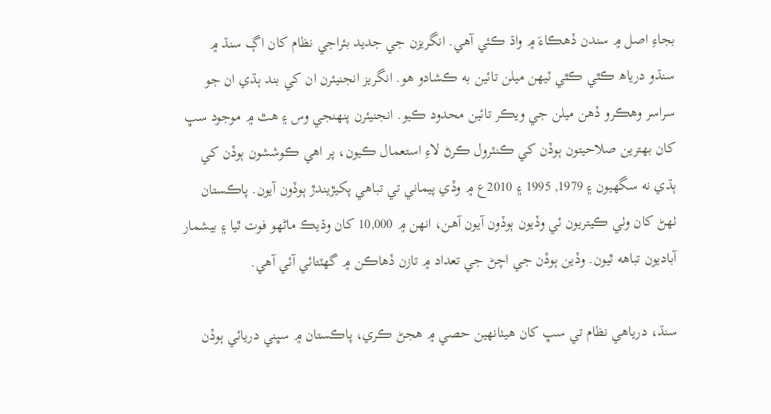بجاءِ اصل ۾ سندن ڏهڪاءَ ۾ واڌ ڪئي آهي. انگريزن جي جديد بئراجي نظام کان اڳ سنڌ ۾ سنڌو درياھ ڪٿي ڪٿي ٽيھن ميلن تائين به ڪشادو هو. انگريز انجنيئرن ان کي بند ٻڌي ان جو سراسر وهڪرو ڏهن ميلن جي ويڪر تائين محدود ڪيو. انجنيئرن پنهنجي وس ۽ هٿ ۾ موجود سڀ کان بهترين صلاحيتون ٻوڏن کي ڪنٽرول ڪرڻ لاءِ استعمال ڪيون، پر اهي ڪوششون ٻوڏن کي ٻڌي نه سگهيون ۽ 1979, 1995 ۽ 2010ع ۾ وڏي پيماني تي تباهي پکيڙيندڙ ٻوڏون آيون. پاڪستان ٺهڻ کان وٺي ڪيتريون ئي وڏيون ٻوڏون آيون آهن، انهن ۾ 10,000 کان وڌيڪ ماڻهو فوت ٿيا ۽ بيشمار آباديون تباهه ٿيون. وڏين ٻوڏن جي اچڻ جي تعداد ۾ تازن ڏهاڪن ۾ گهٽتائي آئي آهي.

سنڌ، درياهي نظام تي سڀ کان هيٺانهين حصي ۾ هجڻ ڪري، پاڪستان ۾ سڀني دريائي ٻوڏن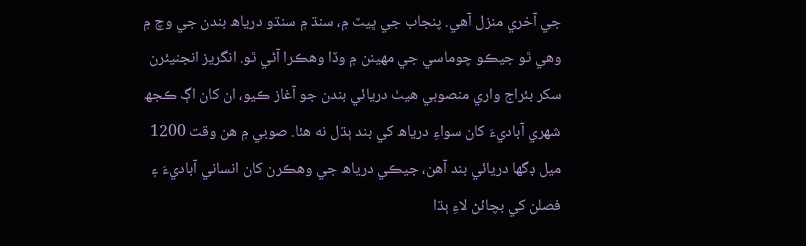جي آخري منزل آهي. پنجاب جي ڀيٽ ۾، سنڌ ۾ سنڌو درياھ بندن جي وچ ۾ وهي ٿو جيڪو چوماسي جي مهينن ۾ وڏا وهڪرا آڻي ٿو. انگريز انجنيئرن سکر بئراج واري منصوبي هيٺ دريائي بندن جو آغاز ڪيو، ان کان اڳ ڪجھ شهري آباديءَ کان سواءِ درياھ کي بند ٻڌل نه هئا. صوبي ۾ هن وقت 1200 ميل ڊگھا دريائي بند آهن، جيڪي درياھ جي وهڪرن کان انساني آباديءَ ۽ فصلن کي بچائڻ لاءِ ٻڌا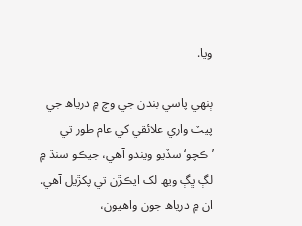ويا.

ٻنهي پاسي بندن جي وچ ۾ درياھ جي پيٽ واري علائقي کي عام طور تي ’ڪچو‘ سڏيو ويندو آهي، جيڪو سنڌ ۾ لڳ ڀڳ ويھ لک ايڪڙن تي پکڙيل آهي. ان ۾ درياھ جون واهيون،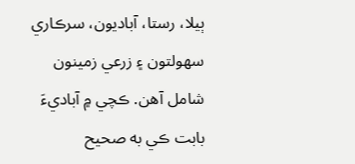ٻيلا، رستا، آباديون، سرڪاري سهولتون ۽ زرعي زمينون شامل آهن. ڪچي ۾ آباديءَ بابت ڪي به صحيح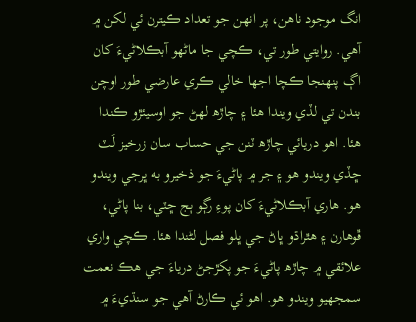انگ موجود ناهن، پر انهن جو تعداد ڪيترن ئي لکن ۾ آهي. روايتي طور تي، ڪچي جا ماڻهو آبڪلاڻيءَ کان اڳ پنهنجا ڪچا اجها خالي ڪري عارضي طور اوچن بندن تي لڏي ويندا هئا ۽ چاڙھ لهڻ جو اوسيئڙو ڪندا هئا. اهو دريائي چاڙھ ٽنن جي حساب سان زرخيز لَٽ ڇڏي ويندو هو ۽ جر ۾ پاڻيءَ جو ذخيرو به ڀرجي ويندو هو. هاري آبڪلاڻيءَ کان پوءِ رڳو ٻج ڇٽي، بنا پاڻي، ڦوهارن ۽ هٿراڌو ڀاڻ جي ڀلو فصل لڻندا هئا. ڪچي واري علائقي ۾ چاڙھ پاڻيءَ جو پکڙجڻ درياءَ جي هڪ نعمت سمجهيو ويندو هو. اهو ئي ڪارڻ آهي جو سنڌيءَ ۾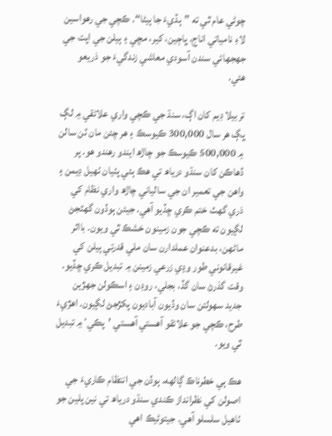چوڻي عام ٿي ته ”ٻڏيءَ جا ٻيڻا“. ڪچي جي رهواسين لاءِ نامياتي اناج، ڀاڄين، کير، مڇي ۽ ٻيلن جي اپت جي جهجهائي سندن آسودي معاشي زندگيءَ جو ذريعو هئي.

تربيلا ڊيم کان اڳ، سنڌ جي ڪچي واري علائقي ۾ لڳ ڀڳ هر سال 300,000 ڪيوسڪ ۽ هر چئن مان ٽن سالن ۾ 500,000 ڪيوسڪ جو چاڙھ ايندو رهندو هو. پر ڏهاڪن کان سنڌو درياھ تي هڪ ٻئي پٺيان ٺهيل ڊيمن ۽ واهن جي تعمير ان جي سالياني چاڙھ واري نظام کي ذري گهٽ ختم ڪري ڇڏيو آهي. جيئن ٻوڏون گهٽجڻ لڳيون ته ڪچي جون زمينون خشڪ ٿي ويون. بااثر ماڻهن، بدعنوان عملدارن سان ملي قدرتي ٻيلن کي غيرقانوني طور وڍي زرعي زمينن ۾ تبديل ڪري ڇڏيو. وقت گذرڻ سان گڏ، بجلي، روڊن ۽ اسڪولن جهڙين جديد سهولتن سان وڏيون آباديون پکڙجڻ لڳيون. اهڙيءَ طرح، ڪچي جو علائقو آهستي آهستي ’پڪي‘ ۾ تبديل ٿي ويو.

هڪ ٻي خطرناڪ ڳالهه، ٻوڏن جي انتظام ڪاريءَ جي اصولن کي نظرانداز ڪندي سنڌو درياھ تي نين پلين جو ٺاهيل سلسلو آهي. جيتوڻيڪ اهي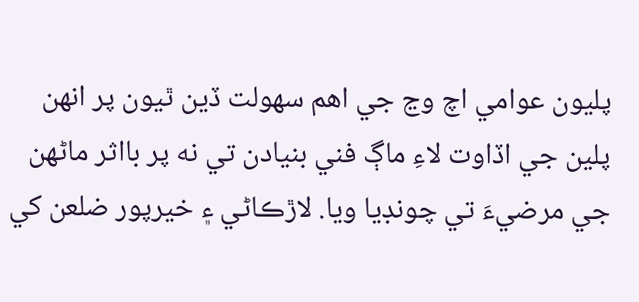پليون عوامي اچ وڃ جي اهم سهولت ڏين ٿيون پر انهن پلين جي اڏاوت لاءِ ماڳ فني بنيادن تي نه پر بااثر ماڻهن جي مرضيءَ تي چونڊيا ويا. لاڙڪاڻي ۽ خيرپور ضلعن کي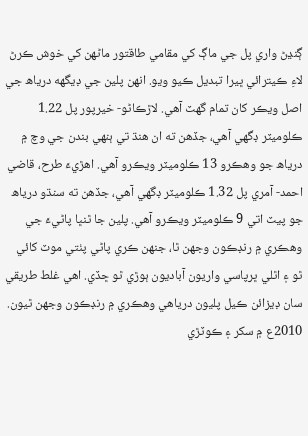ڳنڍڻ واري پل جي ماڳ کي مقامي طاقتور ماڻهن کي خوش ڪرڻ لاءِ ڪيترائي ڀيرا تبديل ڪيو ويو. انهن پلين جي ڊيگهه درياھ جي اصل ويڪر کان تمام گهٽ آهي. لاڙڪاڻو- خيرپور پل 1.22 ڪلوميٽر ڊگهي آهي، جڏهن ته ان هنڌ تي ٻنهي بندن جي وچ ۾ درياھ جو وهڪرو 13 ڪلوميٽر ويڪرو آهي. اهڙيءَ طرح، قاضي احمد- آمري پل 1.32 ڪلوميٽر ڊگهي آهي، جڏهن ته سنڌو درياھ جو پيٽ اتي 9 ڪلوميٽر ويڪرو آهي. پلين جا ٿنڀا پاڻيءَ جي وهڪري ۾ رنڊڪون وجهن ٿا، جنهن ڪري پاڻي پٺتي موٽ کائي ٿو ۽ اٿلي ڀرپاسي واريون آباديون ٻوڙي ٿو ڇڏي. اهي غلط طريقي سان ڊيزائن ڪيل پليون درياهي وهڪري ۾ رنڊڪون وجهن ٿيون. 2010ع ۾ سکر ۽ ڪوٽڙي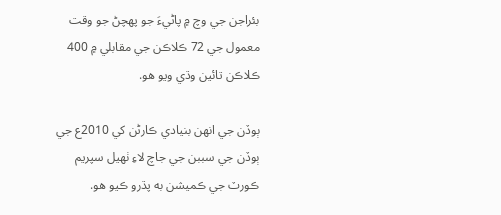بئراجن جي وچ ۾ پاڻيءَ جو پهچڻ جو وقت معمول جي 72 ڪلاڪن جي مقابلي ۾ 400 ڪلاڪن تائين وڌي ويو هو.

ٻوڏن جي انهن بنيادي ڪارڻن کي 2010ع جي ٻوڏن جي سببن جي جاچ لاءِ ٺهيل سپريم ڪورٽ جي ڪميشن به پڌرو ڪيو هو.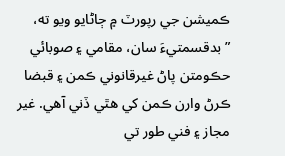ڪميشن جي رپورٽ ۾ ڄاڻايو ويو ته، ”بدقسمتيءَ سان، مقامي ۽ صوبائي حڪومتن پاڻ غيرقانوني ڪمن ۽ قبضا ڪرڻ وارن ڪمن کي هٿي ڏني آهي. غير مجاز ۽ فني طور تي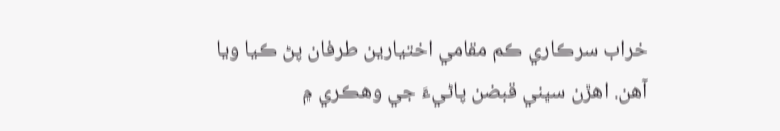خراب سرڪاري ڪم مقامي اختيارين طرفان پڻ ڪيا ويا آهن. اهڙن سڀني قبضن پاڻيءَ جي وهڪري ۾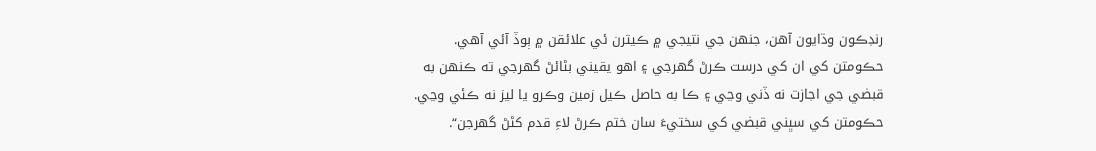رنڊڪون وڌايون آهن، جنهن جي نتيجي ۾ ڪيترن ئي علائقن ۾ ٻوڏ آئي آهي. حڪومتن کي ان کي درست ڪرڻ گهرجي ۽ اهو يقيني بڻائڻ گهرجي ته ڪنهن به قبضي جي اجازت نه ڏني وڃي ۽ ڪا به حاصل ڪيل زمين وڪرو يا ليز نه ڪئي وڃي. حڪومتن کي سڀني قبضي کي سختيءَ سان ختم ڪرڻ لاءِ قدم کڻڻ گهرجن“.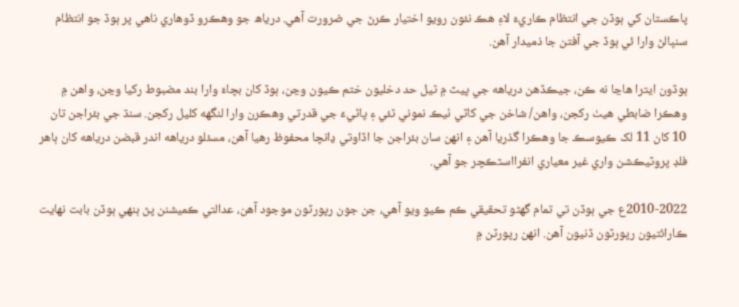پاڪستان کي ٻوڏن جي انتظام ڪاريءَ لاءِ هڪ نئون رويو اختيار ڪرڻ جي ضرورت آهي. درياھ جو وهڪرو ڏوهاري ناهي پر ٻوڏ جو انتظام سنڀالڻ وارا ئي ٻوڏ جي آفتن جا ذميدار آهن.

ٻوڏون ايترا هاڃا نه ڪن، جيڪڏهن درياهه جي پيٽ ۾ ٿيل حد دخليون ختم ڪيون وڃن، ٻوڏ کان بچاءَ وارا بند مضبوط رکيا وڃن، واهن ۾ وهڪرا ضابطي هيٺ رکجن، واهن/ شاخن جي کاٽي ٺيڪ نموني ٿئي ۽ پاڻيءَ جي قدرتي وهڪرن وارا لنگهه کليل رکجن. سنڌ جي بئراجن تان 10 کان 11 لک ڪيوسڪ جا وهڪرا گذريا آهن ۽ انهن سان بئراجن جا اڏاوتي ڍانچا محفوظ رهيا آهن، مسئلو درياهه اندر قبضن درياهه کان ٻاهر فلڊ پروٽيڪشن واري غير معياري انفرااسٽڪچر جو آهي.

2010-2022ع جي ٻوڏن تي تمام گهڻو تحقيقي ڪم ڪيو ويو آهي، جن جون رپورٽون موجود آهن، عدالتي ڪميشنن پڻ ٻنهي ٻوڏن بابت نهايت ڪارائتيون رپورٽون ڏنيون آهن. انهن رپورٽن ۾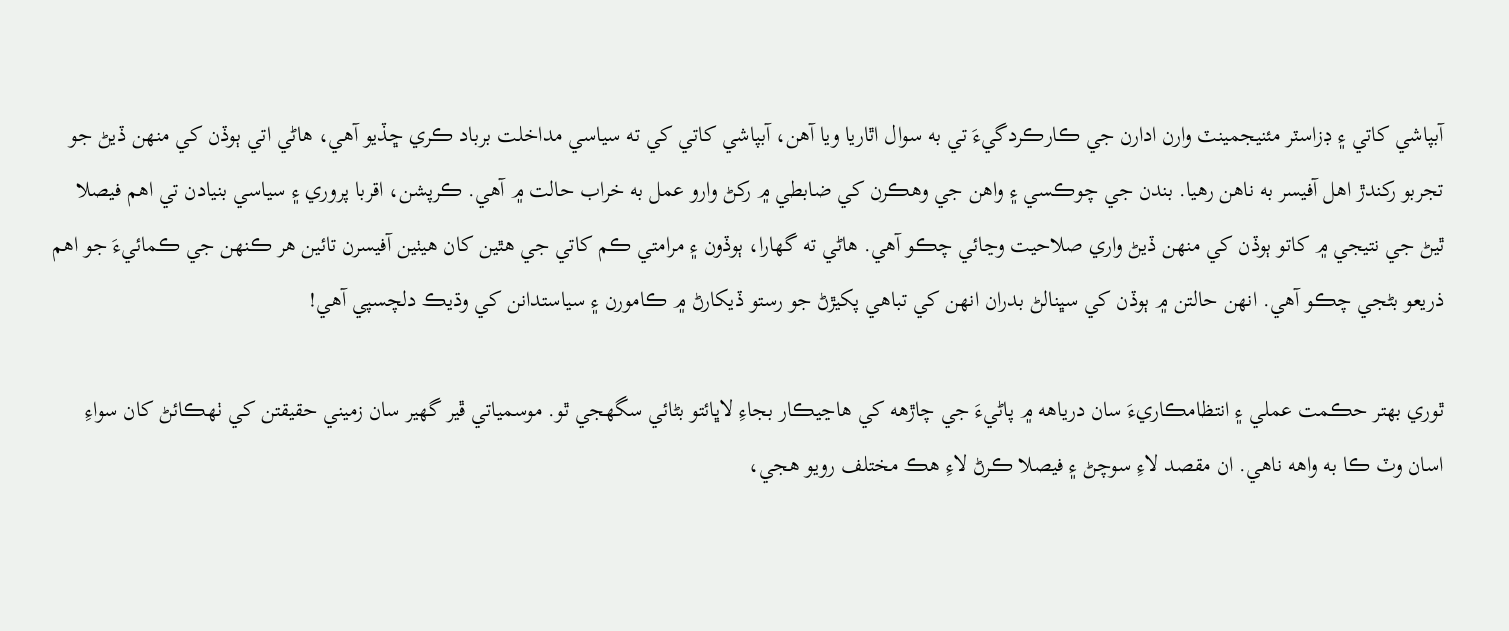آبپاشي کاتي ۽ ڊزاسٽر مئنيجمينٽ وارن ادارن جي ڪارڪردگيءَ تي به سوال اٿاريا ويا آهن، آبپاشي کاتي کي ته سياسي مداخلت برباد ڪري ڇڏيو آهي، هاڻي اتي ٻوڏن کي منهن ڏيڻ جو تجربو رکندڙ اهل آفيسر به ناهن رهيا. بندن جي چوڪسي ۽ واهن جي وهڪرن کي ضابطي ۾ رکڻ وارو عمل به خراب حالت ۾ آهي. ڪرپشن، اقربا پروري ۽ سياسي بنيادن تي اهم فيصلا ٿيڻ جي نتيجي ۾ کاتو ٻوڏن کي منهن ڏيڻ واري صلاحيت وڃائي چڪو آهي. هاڻي ته گهارا، ٻوڏون ۽ مرامتي ڪم کاتي جي هٿين کان هيٺين آفيسرن تائين هر ڪنهن جي ڪمائيءَ جو اهم ذريعو بڻجي چڪو آهي. انهن حالتن ۾ ٻوڏن کي سڀنالڻ بدران انهن کي تباهي پکيڙڻ جو رستو ڏيکارڻ ۾ ڪامورن ۽ سياستدانن کي وڌيڪ دلچسپي آهي!

ٿوري بهتر حڪمت عملي ۽ انتظامڪاريءَ سان درياهه ۾ پاڻيءَ جي چاڙهه کي هاڃيڪار بجاءِ لاڀائتو بڻائي سگهجي ٿو. موسمياتي ڦير گهير سان زميني حقيقتن کي ٺهڪائڻ کان سواءِ اسان وٽ ڪا به واهه ناهي. ان مقصد لاءِ سوچڻ ۽ فيصلا ڪرڻ لاءِ هڪ مختلف رويو هجي،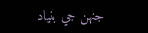جنهن جي بنياد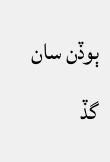ٻوڏن سان گڏ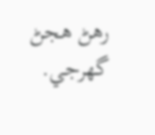رهڻ هجڻ گهرجي.